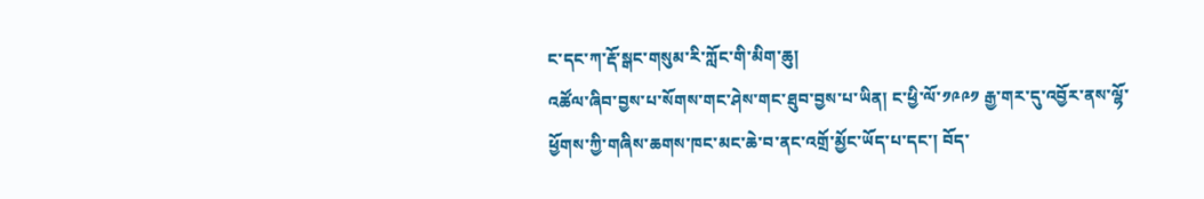ང་དང་ཀ་རྡོ་སྒང་གསུམ་རི་ཀློང་གི་མིག་ཆུ།
འཚོལ་ཞིབ་བྱས་པ་སོགས་གང་ཤེས་གང་ཐུབ་བྱས་པ་ཡིན། ང་ཕྱི་ལོ་༡༩༩༡ རྒྱ་གར་དུ་འབྱོར་ནས་ལྷོ་ཕྱོགས་ཀྱི་གཞིས་ཆགས་ཁང་མང་ཆེ་བ་ནང་འགྲོ་མྱོང་ཡོད་པ་དང་། བོད་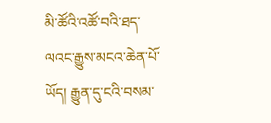མི་ཚོའི་འཚོ་བའི་ཐད་ལའང་རྒྱུས་མངའ་ཆེན་པོ་ཡོད། རྒྱུན་དུ་ངའི་བསམ་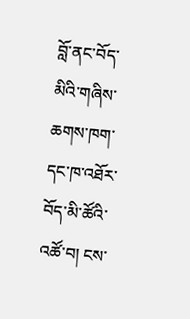བློ་ནང་བོད་མིའི་གཞིས་ཆགས་ཁག་དང་ཁ་འཐོར་བོད་མི་ཚོའི་འཚོ་བ། ངས་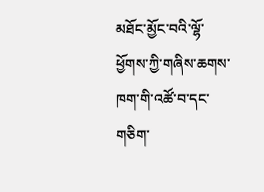མཐོང་མྱོང་བའི་ལྷོ་ཕྱོགས་ཀྱི་གཞིས་ཆགས་ཁག་གི་འཚོ་བ་དང་གཅིག་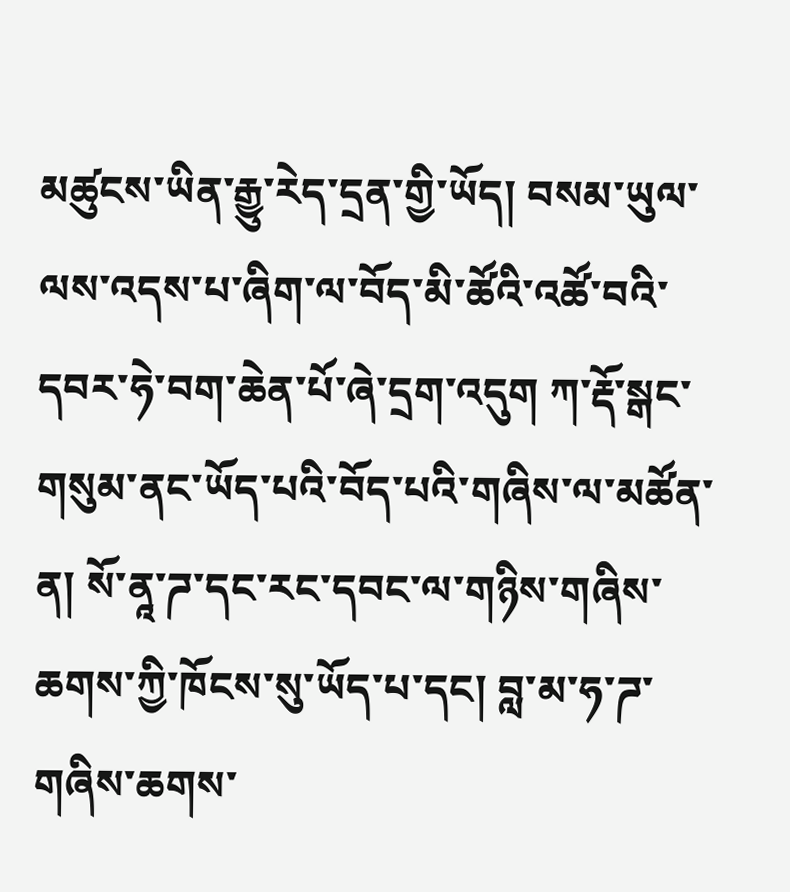མཚུངས་ཡིན་རྒྱུ་རེད་དྲན་གྱི་ཡོད། བསམ་ཡུལ་ལས་འདས་པ་ཞིག་ལ་བོད་མི་ཚོའི་འཚོ་བའི་དབར་ཧེ་བག་ཆེན་པོ་ཞེ་དྲག་འདུག ཀ་རྡོ་སྒང་གསུམ་ནང་ཡོད་པའི་བོད་པའི་གཞིས་ལ་མཚོན་ན། སོ་ནཱ་ཌ་དང་རང་དབང་ལ་གཉིས་གཞིས་ཆགས་ཀྱི་ཁོངས་སུ་ཡོད་པ་དང། བླ་མ་ཧ་ཌ་གཞིས་ཆགས་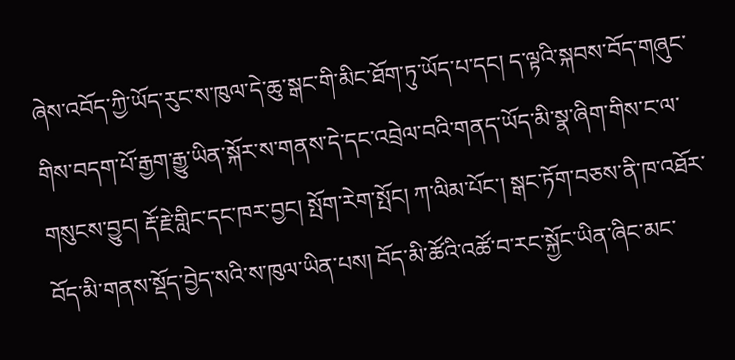ཞེས་འབོད་ཀྱི་ཡོད་རུང་ས་ཁུལ་དེ་ཆུ་སྒང་གི་མིང་ཐོག་ཏུ་ཡོད་པ་དང། ད་ལྟའི་སྐབས་བོད་གཞུང་གིས་བདག་པོ་རྒྱག་རྒྱུ་ཡིན་སྐོར་ས་གནས་དེ་དང་འབྲེལ་བའི་གནད་ཡོད་མི་སྣ་ཞིག་གིས་ང་ལ་གསུངས་བྱུང། རྡོ་རྗེ་གླིང་དང་ཁར་བྱང། སྤོག་རེག་སྤོང། ཀ་ལིམ་པོང་། སྒང་ཏོག་བཅས་ནི་ཁ་འཐོར་བོད་མི་གནས་སྡོད་བྱེད་སའི་ས་ཁུལ་ཡིན་པས། བོད་མི་ཚོའི་འཚོ་བ་རང་སྐྱོང་ཡིན་ཞིང་མང་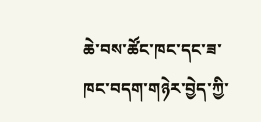ཆེ་བས་ཚོང་ཁང་དང་ཟ་ཁང་བདག་གཉེར་བྱེད་ཀྱི་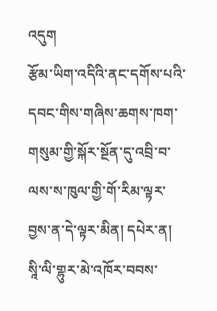འདུག
རྩོམ་ཡིག་འདིའི་ནང་དགོས་པའི་དབང་གིས་གཞིས་ཆགས་ཁག་གསུམ་གྱི་སྐོར་སྔོན་དུ་འབྲི་བ་ལས་ས་ཁུལ་གྱི་གོ་རིམ་ལྟར་བྱས་ན་དེ་ལྟར་མིན། དཔེར་ན། སཱི་ལི་གྷུར་མེ་འཁོར་བབས་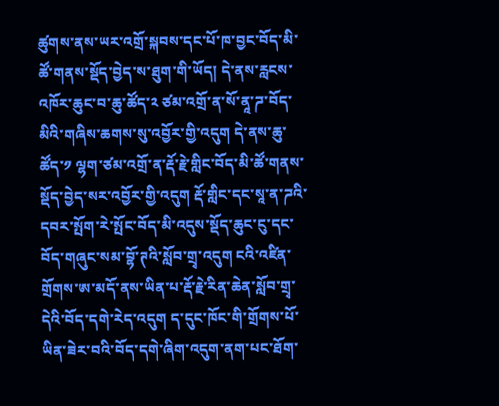ཚུགས་ནས་ཡར་འགྲོ་སྐབས་དང་པོ་ཁ་བྱང་བོད་མི་ཚོ་གནས་སྡོད་བྱེད་ས་ཐུག་གི་ཡོད། དེ་ནས་རླངས་འཁོར་ཆུང་བ་ཆུ་ཚོད་༢ ཙམ་འགྲོ་ན་སོ་ནཱ་ཌ་བོད་མིའི་གཞིས་ཆགས་སུ་འབྱོར་གྱི་འདུག དེ་ནས་ཆུ་ཚོད་༡ ལྷག་ཙམ་འགྲོ་ན་རྡོ་རྗེ་གླིང་བོད་མི་ཚོ་གནས་སྡོད་བྱེད་སར་འབྱོར་གྱི་འདུག རྡོ་གླིང་དང་སཱ་ན་ཌའི་དབར་སྤོག་རེ་སྤོང་བོད་མི་འདུས་སྡོད་ཆུང་ངུ་དང་བོད་གཞུང་སམ་བྷོ་ཊའི་སློབ་གྲྭ་འདུག ངའི་འཛིན་གྲོགས་ཨ་མདོ་ནས་ཡིན་པ་རྡོ་རྗེ་རིན་ཆེན་སློབ་གྲྭ་དེའི་བོད་དགེ་རེད་འདུག ད་དུང་ཁོང་གི་གྲོགས་པོ་ཡིན་ཟེར་བའི་བོད་དགེ་ཞིག་འདུག་ནག་པང་ཐོག་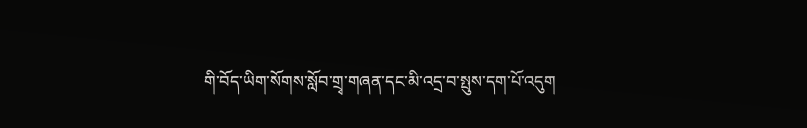གི་བོད་ཡིག་སོགས་སློབ་གྲྭ་གཞན་དང་མི་འདྲ་བ་སྤུས་དག་པོ་འདུག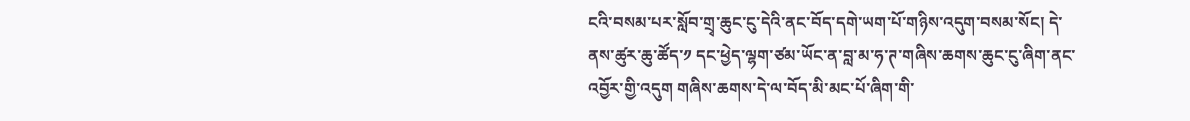ངའི་བསམ་པར་སློབ་གྲྭ་ཆུང་ངུ་དེའི་ནང་བོད་དགེ་ཡག་པོ་གཉིས་འདུག་བསམ་སོང། དེ་ནས་ཚུར་ཆུ་ཚོད་༡ དང་ཕྱེད་ལྷག་ཙམ་ཡོང་ན་བླ་མ་ཧ་ཊ་གཞིས་ཆགས་ཆུང་ངུ་ཞིག་ནང་འབྱོར་གྱི་འདུག གཞིས་ཆགས་དེ་ལ་བོད་མི་མང་པོ་ཞིག་གི་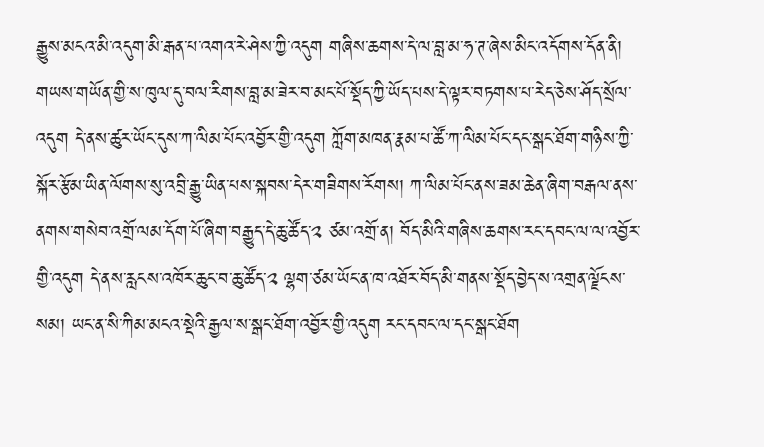རྒྱུས་མངའ་མི་འདུག་མི་རྒན་པ་འགའ་རེ་ཤེས་ཀྱི་འདུག གཞིས་ཆགས་དེ་ལ་བླ་མ་ཧ་ཊ་ཞེས་མིང་འདོགས་དོན་ནི། གཡས་གཡོན་གྱི་ས་ཁུལ་དུ་བལ་རིགས་བླ་མ་ཟེར་བ་མང་པོ་སྡོད་ཀྱི་ཡོད་པས་དེ་ལྟར་བཏགས་པ་རེད་ཅེས་ཤོད་སྲོལ་འདུག དེ་ནས་ཚུར་ཡོང་དུས་ཀ་ལིམ་པོང་འབྱོར་གྱི་འདུག ཀློག་མཁན་རྣམ་པ་ཚོ་ཀ་ལིམ་པོང་དང་སྒང་ཐོག་གཉིས་ཀྱི་སྐོར་རྩོམ་ཡིན་ལོགས་སུ་འབྲི་རྒྱུ་ཡིན་པས་སྐབས་དེར་གཟིགས་རོགས། ཀ་ལིམ་པོང་ནས་ཟམ་ཆེན་ཞིག་བརྒལ་ནས་ནགས་གསེབ་འགྲོ་ལམ་དོག་པོ་ཞིག་བརྒྱུད་དེ་ཆུ་ཚོད་༢ ཙམ་འགྲོ་ན། བོད་མིའི་གཞིས་ཆགས་རང་དབང་ལ་ལ་འབྱོར་གྱི་འདུག དེ་ནས་རླངས་འཁོར་ཆུང་བ་ཆུ་ཚོད་༢ ལྷག་ཙམ་ཡོང་ན་ཁ་འཐོར་བོད་མི་གནས་སྡོད་བྱེད་ས་འགྲན་ལྗོངས་སམ། ཡང་ན་སི་ཀིམ་མངའ་སྡེའི་རྒྱལ་ས་སྒང་ཐོག་འབྱོར་གྱི་འདུག རང་དབང་ལ་དང་སྒང་ཐོག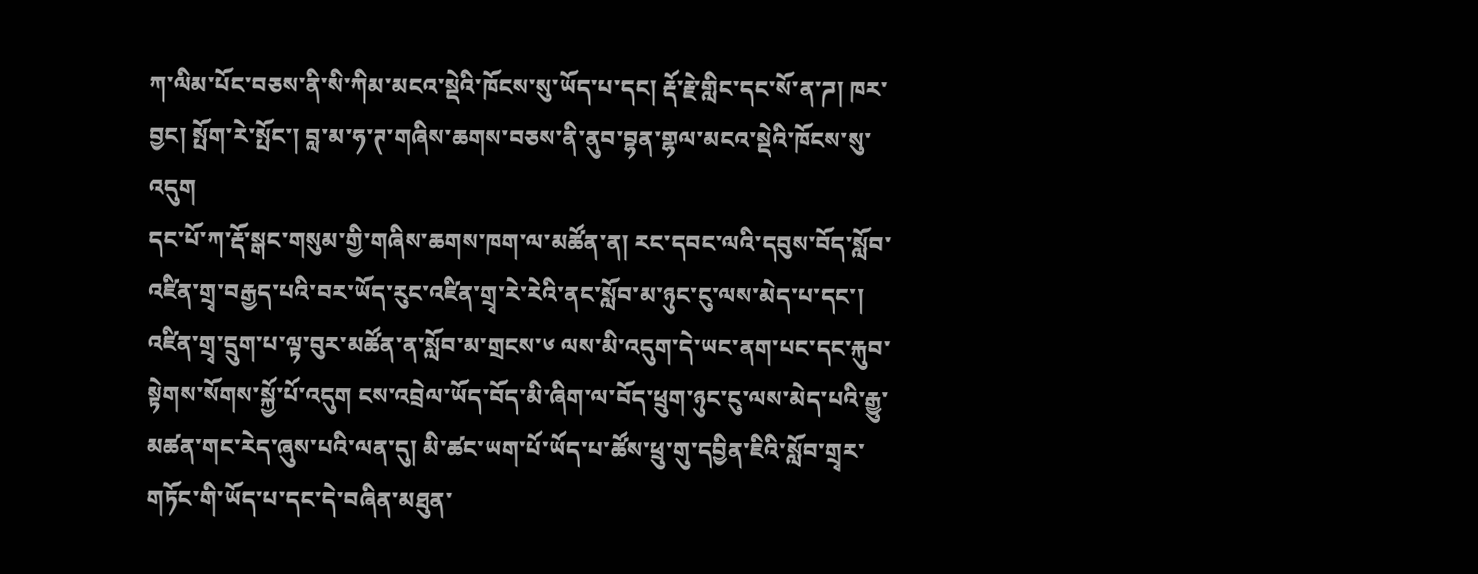ཀ་ལིམ་པོང་བཅས་ནི་སི་ཀིམ་མངའ་སྡེའི་ཁོངས་སུ་ཡོད་པ་དང། རྡོ་རྗེ་གླིང་དང་སོ་ན་ཌ། ཁར་བྱང། སྤོག་རེ་སྤོང་། བླ་མ་ཧ་ཊ་གཞིས་ཆགས་བཅས་ནི་ནུབ་བྷན་གྷལ་མངའ་སྡེའི་ཁོངས་སུ་འདུག
དང་པོ་ཀ་རྡོ་སྒང་གསུམ་གྱི་གཞིས་ཆགས་ཁག་ལ་མཚོན་ན། རང་དབང་ལའི་དབུས་བོད་སློབ་འཛིན་གྲྭ་བརྒྱད་པའི་བར་ཡོད་རུང་འཛིན་གྲྭ་རེ་རེའི་ནང་སློབ་མ་ཉུང་ངུ་ལས་མེད་པ་དང་། འཛིན་གྲྭ་དྲུག་པ་ལྟ་བུར་མཚོན་ན་སློབ་མ་གྲངས་༦ ལས་མི་འདུག་དེ་ཡང་ནག་པང་དང་རྐུབ་སྟེགས་སོགས་སྐྱོ་པོ་འདུག ངས་འབྲེལ་ཡོད་བོད་མི་ཞིག་ལ་བོད་ཕྲུག་ཉུང་ངུ་ལས་མེད་པའི་རྒྱུ་མཚན་གང་རེད་ཞུས་པའི་ལན་དུ། མི་ཚང་ཡག་པོ་ཡོད་པ་ཚོས་ཕྲུ་གུ་དབྱིན་ཇིའི་སློབ་གྲྭར་གཏོང་གི་ཡོད་པ་དང་དེ་བཞིན་མཐུན་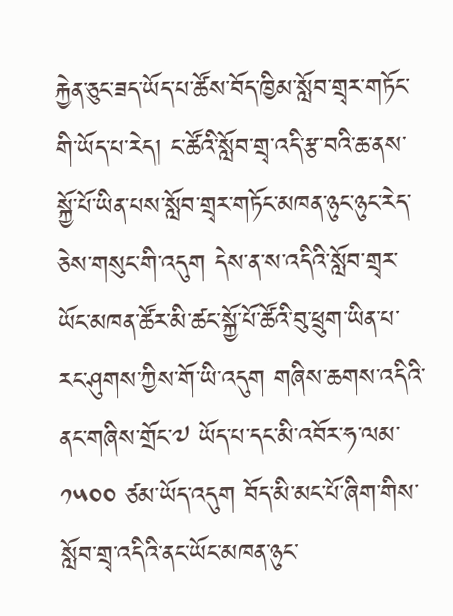རྐྱེན་ཅུང་ཟད་ཡོད་པ་ཚོས་བོད་ཁྱིམ་སློབ་གྲྭར་གཏོང་གི་ཡོད་པ་རེད། ང་ཚོའི་སློབ་གྲྭ་འདི་རྩ་བའི་ཆ་ནས་སྐྱོ་པོ་ཡིན་པས་སློབ་གྲྭར་གཏོང་མཁན་ཉུང་ཉུང་རེད་ཅེས་གསུང་གི་འདུག དེས་ན་ས་འདིའི་སློབ་གྲྭར་ཡོང་མཁན་ཚོར་མི་ཚང་སྐྱོ་པོ་ཚོའི་བུ་ཕྲུག་ཡིན་པ་རང་ཤུགས་ཀྱིས་གོ་ཡི་འདུག གཞིས་ཆགས་འདིའི་ནང་གཞིས་གྲོང་༧ ཡོད་པ་དང་མི་འབོར་ཧ་ལམ་༡༥༠༠ ཙམ་ཡོད་འདུག བོད་མི་མང་པོ་ཞིག་གིས་སློབ་གྲྭ་འདིའི་ནང་ཡོང་མཁན་ཉུང་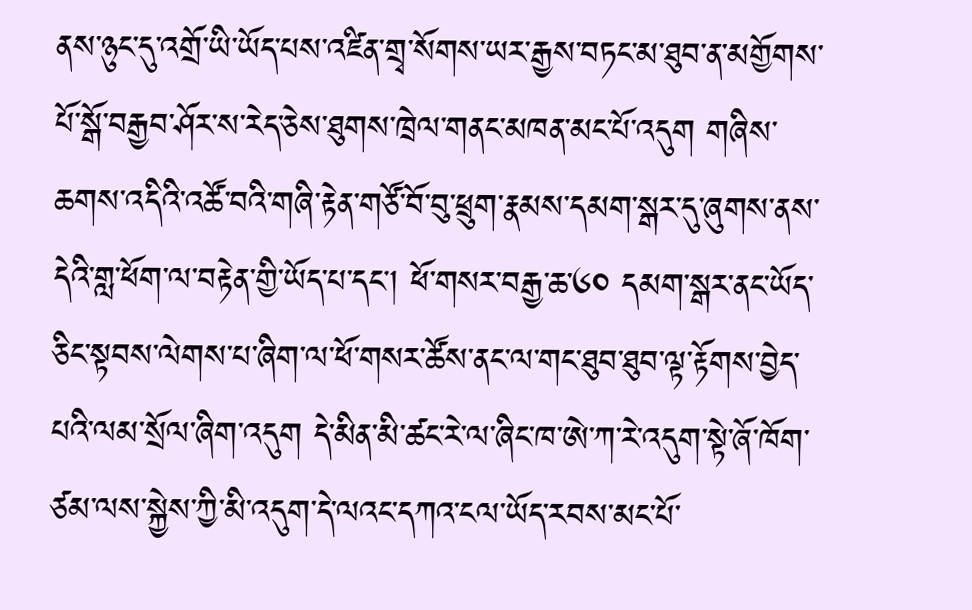ནས་ཉུང་དུ་འགྲོ་ཡི་ཡོད་པས་འཛིན་གྲྭ་སོགས་ཡར་རྒྱས་བཏང་མ་ཐུབ་ན་མགྱོགས་པོ་སྒོ་བརྒྱབ་ཤོར་ས་རེད་ཅེས་ཐུགས་ཁྲེལ་གནང་མཁན་མང་པོ་འདུག གཞིས་ཆགས་འདིའི་འཚོ་བའི་གཞི་རྟེན་གཙོ་བོ་བུ་ཕྲུག་རྣམས་དམག་སྒར་དུ་ཞུགས་ནས་དེའི་གླ་ཕོག་ལ་བརྟེན་གྱི་ཡོད་པ་དང། ཕོ་གསར་བརྒྱ་ཆ་༦༠ དམག་སྒར་ནང་ཡོད་ཅིང་སྟབས་ལེགས་པ་ཞིག་ལ་ཕོ་གསར་ཚོས་ནང་ལ་གང་ཐུབ་ཐུབ་ལྟ་རྟོགས་བྱེད་པའི་ལམ་སྲོལ་ཞིག་འདུག དེ་མིན་མི་ཚང་རེ་ལ་ཞིང་ཁ་ཨེ་ཀ་རེ་འདུག་སྟེ་ཞོ་ཁོག་ཙམ་ལས་སྐྱེས་ཀྱི་མི་འདུག་དེ་ལའང་དཀའ་ངལ་ཡོད་རབས་མང་པོ་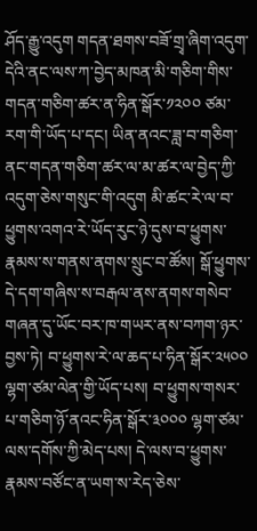ཤོད་རྒྱུ་འདུག གདན་ཐགས་བཟོ་གྲྭ་ཞིག་འདུག་དེའི་ནང་ལས་ཀ་བྱེད་མཁན་མི་གཅིག་གིས་གདན་གཅིག་ཚར་ན་ཧིན་སྒོར་༡༢༠༠ ཙམ་རག་གི་ཡོད་པ་དང། ཡིན་ནའང་ཟླ་བ་གཅིག་ནང་གདན་གཅིག་ཚར་ལ་མ་ཚར་ལ་བྱེད་ཀྱི་འདུག་ཅེས་གསུང་གི་འདུག མི་ཚང་རེ་ལ་བ་ཕྱུགས་འགའ་རེ་ཡོད་རུང་ཉེ་དུས་བ་ཕྱུགས་རྣམས་ས་གནས་ནགས་སྲུང་བ་ཚོས། སྒོ་ཕྱུགས་དེ་དག་གཞིས་ས་བརྒལ་ནས་ནགས་གསེབ་གཞན་དུ་ཡོང་བར་ཁ་གཡར་ནས་བཀག་ཉར་བྱས་ཏེ། བ་ཕྱུགས་རེ་ལ་ཆད་པ་ཧིན་སྒོར་༢༥༠༠ ལྷག་ཙམ་ལེན་གྱི་ཡོད་པས། བ་ཕྱུགས་གསར་པ་གཅིག་ཉོ་ནའང་ཧིན་སྒོར་༣༠༠༠ ལྷག་ཙམ་ལས་དགོས་ཀྱི་མེད་པས། དེ་ལས་བ་ཕྱུགས་རྣམས་བཙོང་ན་ཡག་ས་རེད་ཅེས་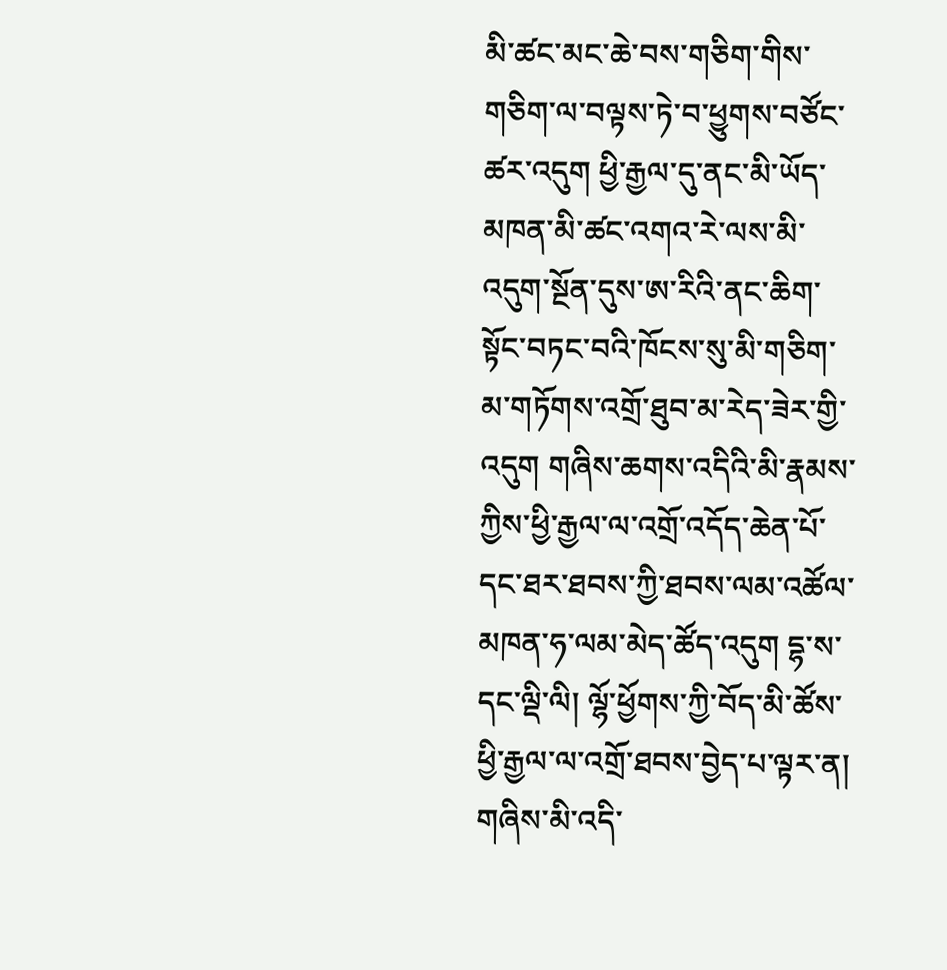མི་ཚང་མང་ཆེ་བས་གཅིག་གིས་གཅིག་ལ་བལྟས་ཏེ་བ་ཕྱུགས་བཙོང་ཚར་འདུག ཕྱི་རྒྱལ་དུ་ནང་མི་ཡོད་མཁན་མི་ཚང་འགའ་རེ་ལས་མི་འདུག་སྔོན་དུས་ཨ་རིའི་ནང་ཆིག་སྟོང་བཏང་བའི་ཁོངས་སུ་མི་གཅིག་མ་གཏོགས་འགྲོ་ཐུབ་མ་རེད་ཟེར་གྱི་འདུག གཞིས་ཆགས་འདིའི་མི་རྣམས་ཀྱིས་ཕྱི་རྒྱལ་ལ་འགྲོ་འདོད་ཆེན་པོ་དང་ཐར་ཐབས་ཀྱི་ཐབས་ལམ་འཚོལ་མཁན་ཧ་ལམ་མེད་ཚོད་འདུག དྷ་ས་དང་ལྡི་ལི། ལྷོ་ཕྱོགས་ཀྱི་བོད་མི་ཚོས་ཕྱི་རྒྱལ་ལ་འགྲོ་ཐབས་བྱེད་པ་ལྟར་ན། གཞིས་མི་འདི་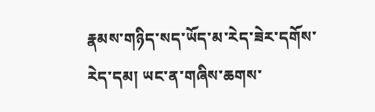རྣམས་གཉིད་སད་ཡོད་མ་རེད་ཟེར་དགོས་རེད་དམ། ཡང་ན་གཞིས་ཆགས་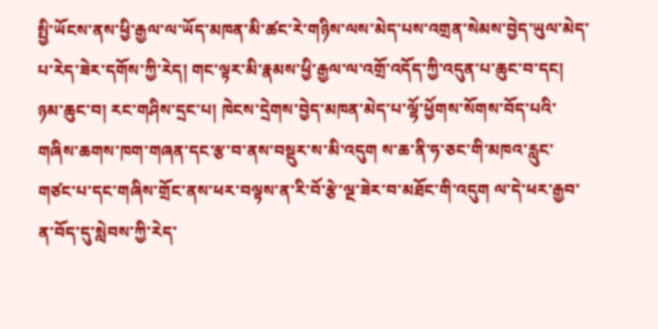སྤྱི་ཡོངས་ནས་ཕྱི་རྒྱལ་ལ་ཡོད་མཁན་མི་ཚང་རེ་གཉིས་ལས་མེད་པས་འགྲན་སེམས་བྱེད་ཡུལ་མེད་པ་རེད་ཟེར་དགོས་ཀྱི་རེད། གང་ལྟར་མི་རྣམས་ཕྱི་རྒྱལ་ལ་འགྲོ་འདོད་ཀྱི་འདུན་པ་ཆུང་བ་དང། ཉམ་ཆུང་བ། རང་གཤིས་དྲང་པ། ཁེངས་དྲེགས་བྱེད་མཁན་མེད་པ་ལྷོ་ཕྱོགས་སོགས་བོད་པའི་གཞིས་ཆགས་ཁག་གཞན་དང་རྩ་བ་ནས་བསྡུར་ས་མི་འདུག ས་ཆ་ནི་ཧ་ཅང་གི་མཁའ་རླུང་གཙང་པ་དང་གཞིས་གྲོང་ནས་ཕར་བལྟས་ན་རི་བོ་རྩེ་ལྔ་ཟེར་བ་མཐོང་གི་འདུག ལ་དེ་ཕར་རྒྱབ་ན་བོད་དུ་སླེབས་ཀྱི་རེད་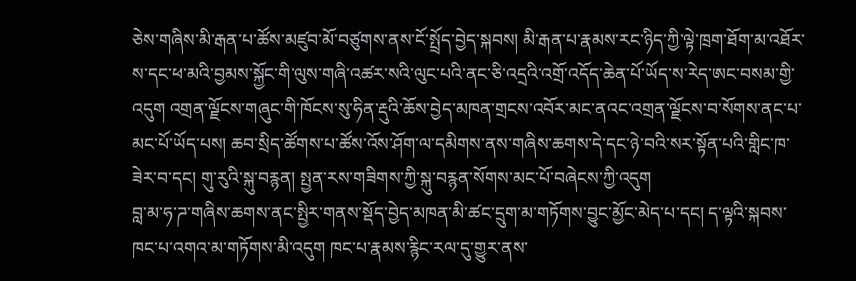ཅེས་གཞིས་མི་རྒན་པ་ཚོས་མཛུབ་མོ་བཙུགས་ནས་ངོ་སྤྲོད་བྱེད་སྐབས། མི་རྒན་པ་རྣམས་རང་ཉིད་ཀྱི་ལྟེ་ཁྲག་ཐོག་མ་འཐོར་ས་དང་ཕ་མའི་བྱམས་སྐྱོང་གི་ལུས་གཞི་འཚར་སའི་ལུང་པའི་ནང་ཅི་འདྲའི་འགྲོ་འདོད་ཆེན་པོ་ཡོད་ས་རེད་ཨང་བསམ་གྱི་འདུག འགྲན་ལྗོངས་གཞུང་གི་ཁོངས་སུ་ཧིན་རྡུའི་ཆོས་བྱེད་མཁན་གྲངས་འབོར་མང་ནའང་འགྲན་ལྗོངས་བ་སོགས་ནང་པ་མང་པོ་ཡོད་པས། ཆབ་སྲིད་ཚོགས་པ་ཚོས་འོས་ཤོག་ལ་དམིགས་ནས་གཞིས་ཆགས་དེ་དང་ཉེ་བའི་སར་སྟོན་པའི་གླིང་ཁ་ཟེར་བ་དང། གུ་རུའི་སྐུ་བརྙན། སྤྱན་རས་གཟིགས་ཀྱི་སྐུ་བརྙན་སོགས་མང་པོ་བཞེངས་ཀྱི་འདུག
བླ་མ་ཧ་ཌ་གཞིས་ཆགས་ནང་སྤྱིར་གནས་སྡོད་བྱེད་མཁན་མི་ཚང་དྲུག་མ་གཏོགས་བྱུང་མྱོང་མེད་པ་དང། ད་ལྟའི་སྐབས་ཁང་པ་འགའ་མ་གཏོགས་མི་འདུག ཁང་པ་རྣམས་རྙིང་རལ་དུ་གྱུར་ནས་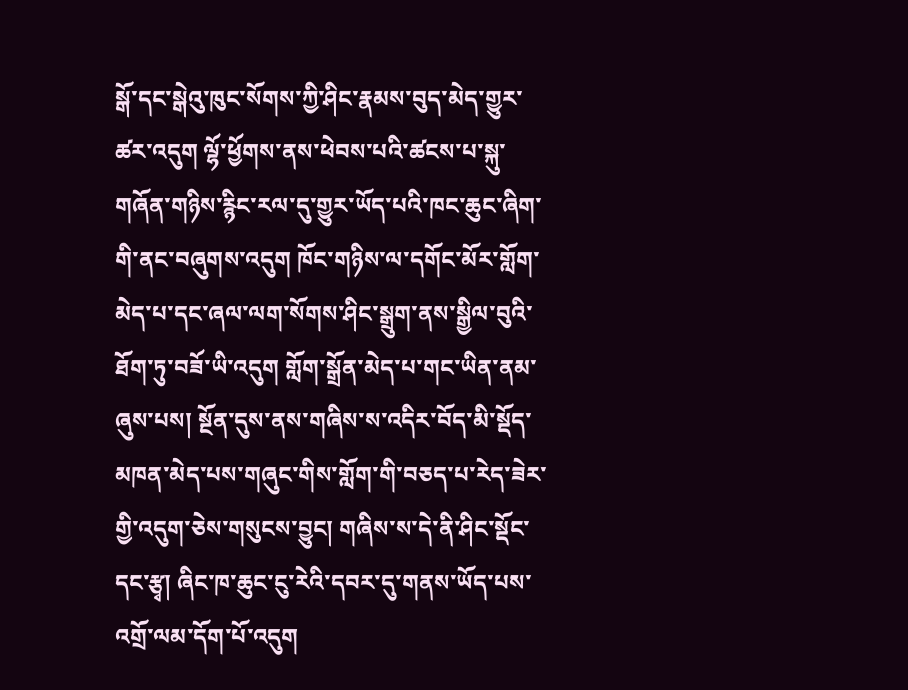སྒོ་དང་སྒེའུ་ཁུང་སོགས་ཀྱི་ཤིང་རྣམས་བུད་མེད་གྱུར་ཚར་འདུག ལྷོ་ཕྱོགས་ནས་ཕེབས་པའི་ཚངས་པ་སྐུ་གཞོན་གཉིས་རྙིང་རལ་དུ་གྱུར་ཡོད་པའི་ཁང་ཆུང་ཞིག་གི་ནང་བཞུགས་འདུག ཁོང་གཉིས་ལ་དགོང་མོར་གློག་མེད་པ་དང་ཞལ་ལག་སོགས་ཤིང་སྒྲུག་ནས་སྒྱིལ་བུའི་ཐོག་ཏུ་བཟོ་ཡི་འདུག གློག་སྒྲོན་མེད་པ་གང་ཡིན་ནམ་ཞུས་པས། སྔོན་དུས་ནས་གཞིས་ས་འདིར་བོད་མི་སྡོད་མཁན་མེད་པས་གཞུང་གིས་གློག་གི་བཅད་པ་རེད་ཟེར་གྱི་འདུག་ཅེས་གསུངས་བྱུང། གཞིས་ས་དེ་ནི་ཤིང་སྡོང་དང་རྩྭ། ཞིང་ཁ་ཆུང་ངུ་རེའི་དབར་དུ་གནས་ཡོད་པས་འགྲོ་ལམ་དོག་པོ་འདུག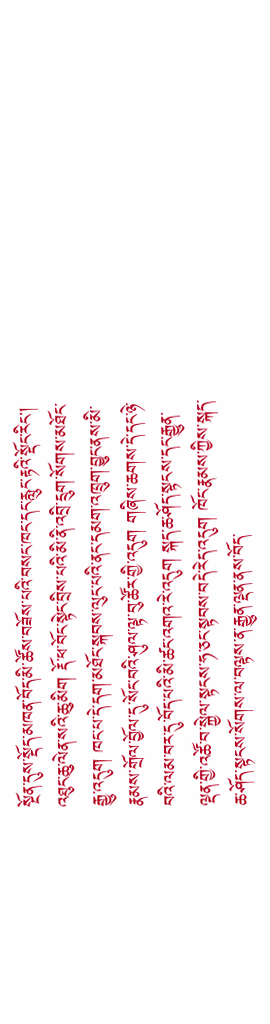སྔོན་དུས་སྡོད་མཁན་བོད་མི་ཚོས་བཟོས་པའི་བསང་ཁང་དང་རླུང་རྟའི་སྡོང་རིང། འཐུང་ཆུ་ལེན་སའི་ཆུ་མིག རྡོ་ཕ་བོང་སྟེང་བྲིས་པའི་མི་ནི་འབྲི་དྲུག་སོགས་མཐོང་རྒྱུ་འདུག ཁང་པ་དེ་དག་མཐོང་སྐབས་ལུང་པའི་ནང་དམག་འཁྲུག་བྱུང་ནས་མི་རྣམས་གྲོལ་བྱོལ་དུ་སོང་བའི་ཤུལ་ལྟ་བུ་ཚོར་གྱི་འདུག གཞིས་ཆགས་དེ་དང་ཉེ་བའི་ལམ་བར་དུ་བོད་པའི་མི་ཚང་འགའ་རེ་འདུག སྐད་ཆ་ཤོད་སྟངས་དང་རྒྱུན་ལྡན་གྱི་འཚོ་བ་སྐྱེལ་སྟངས་ཧ་ཅང་སྟབས་བདེ་རེད་འདུག ཁོང་རྣམས་ཀྱིས་སྐད་ཆ་ཤོད་སྟངས་སོགས་ལ་བལྟས་ན་རྒྱུན་ལྡན་ནས་བོད་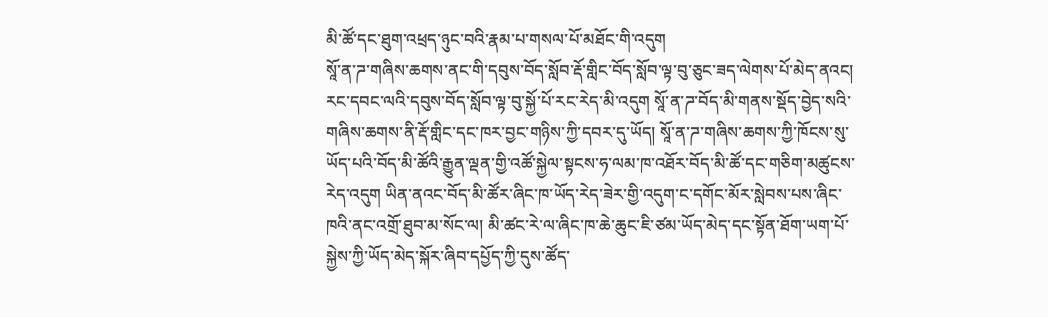མི་ཚོ་དང་ཐུག་འཕྲད་ཉུང་བའི་རྣམ་པ་གསལ་པོ་མཐོང་གི་འདུག
སཱོ་ན་ཌ་གཞིས་ཆགས་ནང་གི་དབུས་བོད་སློབ་རྡོ་གླིང་བོད་སློབ་ལྟ་བུ་ཅུང་ཟད་ལེགས་པོ་མེད་ནའང། རང་དབང་ལའི་དབུས་བོད་སློབ་ལྟ་བུ་སྐྱོ་པོ་རང་རེད་མི་འདུག སཱོ་ན་ཌ་བོད་མི་གནས་སྡོད་བྱེད་སའི་གཞིས་ཆགས་ནི་རྡོ་གླིང་དང་ཁར་བྱང་གཉིས་ཀྱི་དབར་དུ་ཡོད། སཱོ་ན་ཌ་གཞིས་ཆགས་ཀྱི་ཁོངས་སུ་ཡོད་པའི་བོད་མི་ཚོའི་རྒྱུན་ལྡན་གྱི་འཚོ་སྐྱེལ་སྟངས་ཧ་ལམ་ཁ་འཐོར་བོད་མི་ཚོ་དང་གཅིག་མཚུངས་རེད་འདུག ཡིན་ནའང་བོད་མི་ཚོར་ཞིང་ཁ་ཡོད་རེད་ཟེར་གྱི་འདུག་ང་དགོང་མོར་སླེབས་པས་ཞིང་ཁའི་ནང་འགྲོ་ཐུབ་མ་སོང་ལ། མི་ཚང་རེ་ལ་ཞིང་ཁ་ཆེ་ཆུང་ཇི་ཙམ་ཡོད་མེད་དང་སྟོན་ཐོག་ཡག་པོ་སྐྱེས་ཀྱི་ཡོད་མེད་སྐོར་ཞིབ་དཔྱོད་ཀྱི་དུས་ཚོད་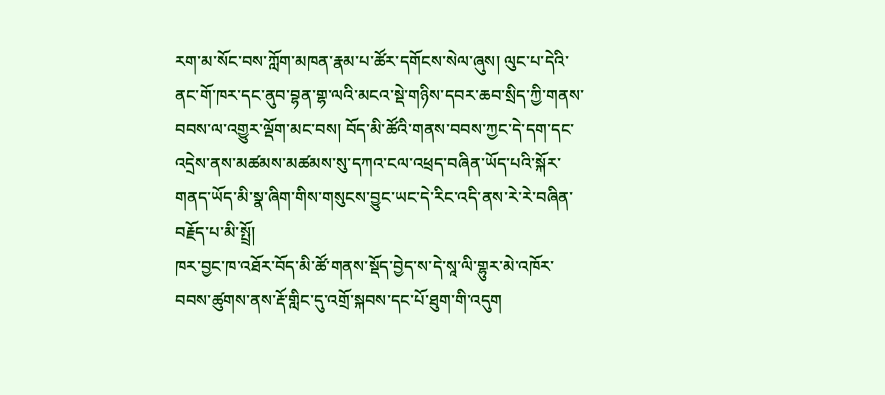རག་མ་སོང་བས་ཀློག་མཁན་རྣམ་པ་ཚོར་དགོངས་སེལ་ཞུས། ལུང་པ་དེའི་ནང་གོ་ཁར་དང་ནུབ་བྷན་གྷ་ལའི་མངའ་སྡེ་གཉིས་དབར་ཆབ་སྲིད་ཀྱི་གནས་བབས་ལ་འགྱུར་ལྡོག་མང་བས། བོད་མི་ཚོའི་གནས་བབས་ཀྱང་དེ་དག་དང་འདྲེས་ནས་མཚམས་མཚམས་སུ་དཀའ་ངལ་འཕྲད་བཞིན་ཡོད་པའི་སྐོར་གནད་ཡོད་མི་སྣ་ཞིག་གིས་གསུངས་བྱུང་ཡང་དེ་རིང་འདི་ནས་རེ་རེ་བཞིན་བརྗོད་པ་མི་སྤྲོ།
ཁར་བྱང་ཁ་འཐོར་བོད་མི་ཚོ་གནས་སྡོད་བྱེད་ས་དེ་སཱ་ལི་གྷུར་མེ་འཁོར་བབས་ཚུགས་ནས་རྡོ་གླིང་དུ་འགྲོ་སྐབས་དང་པོ་ཐུག་གི་འདུག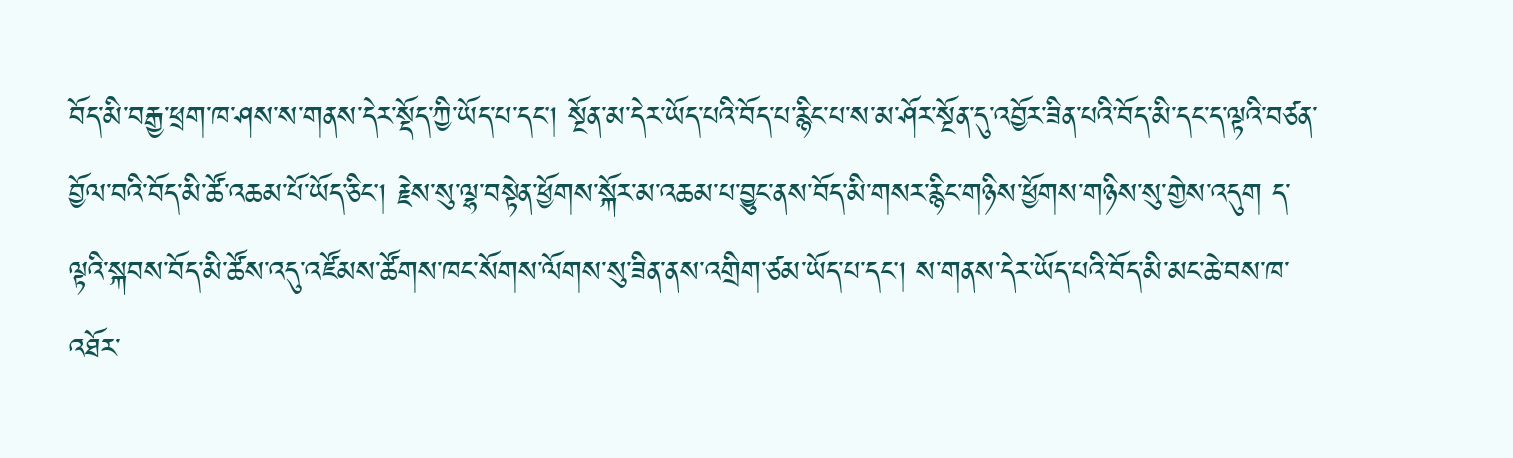བོད་མི་བརྒྱ་ཕྲག་ཁ་ཤས་ས་གནས་དེར་སྡོད་ཀྱི་ཡོད་པ་དང། སྔོན་མ་དེར་ཡོད་པའི་བོད་པ་རྙིང་པ་ས་མ་ཤོར་སྔོན་དུ་འབྱོར་ཟིན་པའི་བོད་མི་དང་ད་ལྟའི་བཙན་བྱོལ་བའི་བོད་མི་ཚོ་འཆམ་པོ་ཡོད་ཅིང། རྗེས་སུ་ལྷ་བསྟེན་ཕྱོགས་སྐོར་མ་འཆམ་པ་བྱུང་ནས་བོད་མི་གསར་རྙིང་གཉིས་ཕྱོགས་གཉིས་སུ་གྱེས་འདུག ད་ལྟའི་སྐབས་བོད་མི་ཚོས་འདུ་འཛོམས་ཚོགས་ཁང་སོགས་ལོགས་སུ་ཟིན་ནས་འགྲིག་ཙམ་ཡོད་པ་དང། ས་གནས་དེར་ཡོད་པའི་བོད་མི་མང་ཆེ་བས་ཁ་འཐོར་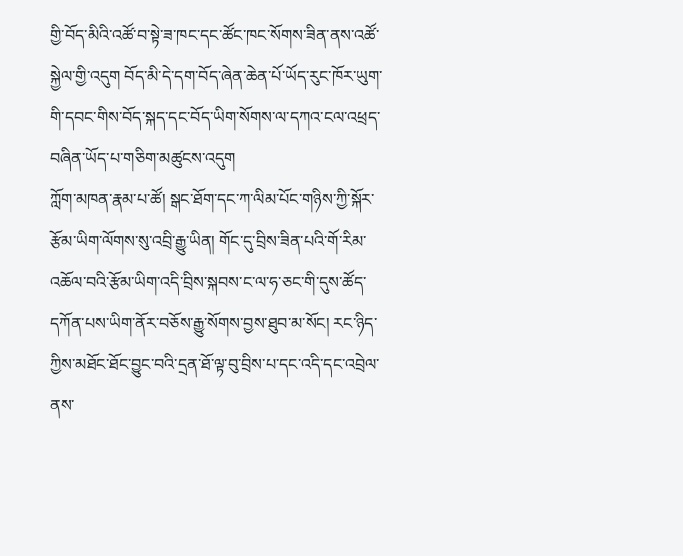གྱི་བོད་མིའི་འཚོ་བ་སྟེ་ཟ་ཁང་དང་ཚོང་ཁང་སོགས་ཟིན་ནས་འཚོ་སྐྱེལ་གྱི་འདུག བོད་མི་དེ་དག་བོད་ཞེན་ཆེན་པོ་ཡོད་རུང་ཁོར་ཡུག་གི་དབང་གིས་བོད་སྐད་དང་བོད་ཡིག་སོགས་ལ་དཀའ་ངལ་འཕྲད་བཞིན་ཡོད་པ་གཅིག་མཚུངས་འདུག
ཀློག་མཁན་རྣམ་པ་ཚོ། སྒང་ཐོག་དང་ཀ་ལིམ་པོང་གཉིས་ཀྱི་སྐོར་རྩོམ་ཡིག་ལོགས་སུ་འབྲི་རྒྱུ་ཡིན། གོང་དུ་བྲིས་ཟིན་པའི་གོ་རིམ་འཆོལ་བའི་རྩོམ་ཡིག་འདི་བྲིས་སྐབས་ང་ལ་ཧ་ཅང་གི་དུས་ཚོད་དཀོན་པས་ཡིག་ནོར་བཅོས་རྒྱུ་སོགས་བྱས་ཐུབ་མ་སོང། རང་ཉིད་ཀྱིས་མཐོང་ཐོང་བྱུང་བའི་དྲན་ཐོ་ལྟ་བུ་བྲིས་པ་དང་འདི་དང་འབྲེལ་ནས་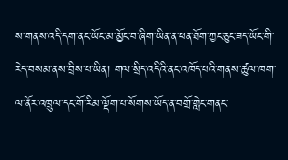ས་གནས་འདི་དག་ནང་ཡོང་མ་མྱོང་བ་ཞིག་ཡིན་ན་ཕན་ཐོག་ཀྱང་ཅུང་ཟད་ཡོང་གི་རེད་བསམ་ནས་བྲིས་པ་ཡིན། གལ་སྲིད་འདིའི་ནང་འཁོད་པའི་གནས་ཚུལ་ཁག་ལ་ནོར་འཁྲུལ་དང་གོ་རིམ་ལྡོག་པ་སོགས་ཡོད་ན་བགྲོ་གླེང་གནང་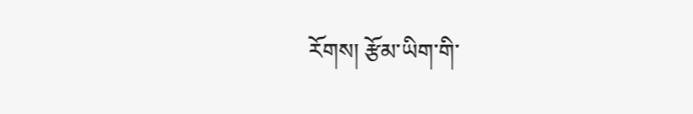རོགས། རྩོམ་ཡིག་གི་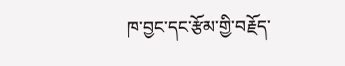ཁ་བྱང་དང་རྩོམ་གྱི་བརྗོད་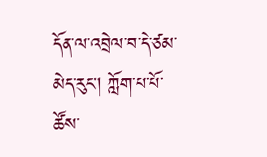དོན་ལ་འབྲེལ་བ་དེ་ཙམ་མེད་རུང། ཀློག་པ་པོ་ཚོས་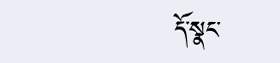དོ་སྣང་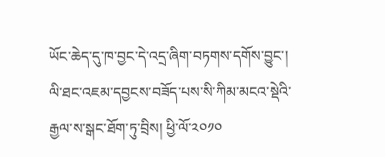ཡོང་ཆེད་དུ་ཁ་བྱང་དེ་འདྲ་ཞིག་བཏགས་དགོས་བྱུང་། ལི་ཐང་འཇམ་དབྱངས་བཟོད་པས་སི་ཀིམ་མངའ་སྡེའི་རྒྱལ་ས་སྒང་ཐོག་ཏུ་བྲིས། ཕྱི་ལོ་༢༠༡༠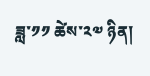ཟླ་༡༡ ཚེས་༢༧ ཉིན།